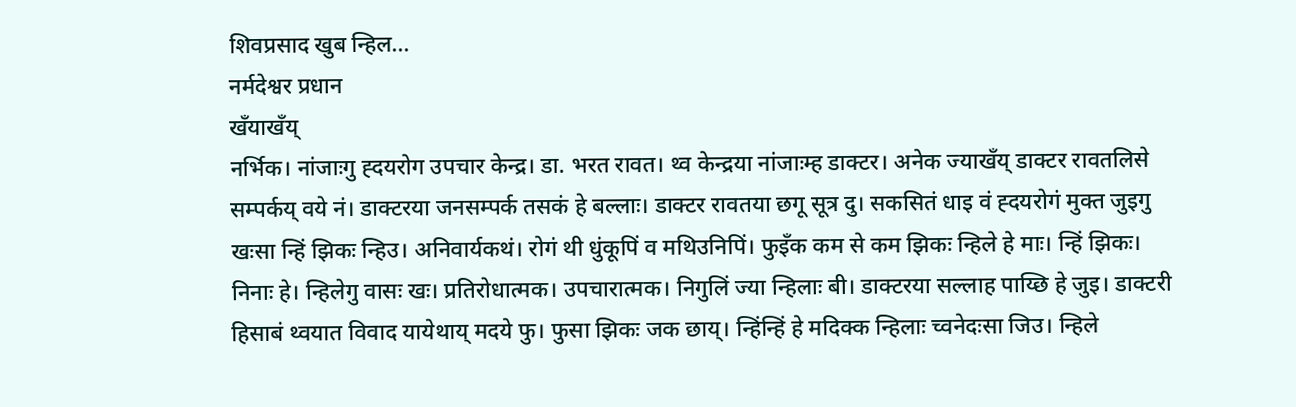शिवप्रसाद खुब न्हिल...
नर्मदेश्वर प्रधान
खँयाखँय्
नर्भिक। नांजाःगु ह्दयरोग उपचार केन्द्र। डा. भरत रावत। थ्व केन्द्रया नांजाःम्ह डाक्टर। अनेक ज्याखँय् डाक्टर रावतलिसे सम्पर्कय् वये नं। डाक्टरया जनसम्पर्क तसकं हे बल्लाः। डाक्टर रावतया छगू सूत्र दु। सकसितं धाइ वं ह्दयरोगं मुक्त जुइगु खःसा न्हिं झिकः न्हिउ। अनिवार्यकथं। रोगं थी धुंकूपिं व मथिउनिपिं। फुइँक कम से कम झिकः न्हिले हे माः। न्हिं झिकः। निनाः हे। न्हिलेगु वासः खः। प्रतिरोधात्मक। उपचारात्मक। निगुलिं ज्या न्हिलाः बी। डाक्टरया सल्लाह पाय्छि हे जुइ। डाक्टरी हिसाबं थ्वयात विवाद यायेथाय् मदये फु। फुसा झिकः जक छाय्। न्हिंन्हिं हे मदिक्क न्हिलाः च्वनेदःसा जिउ। न्हिले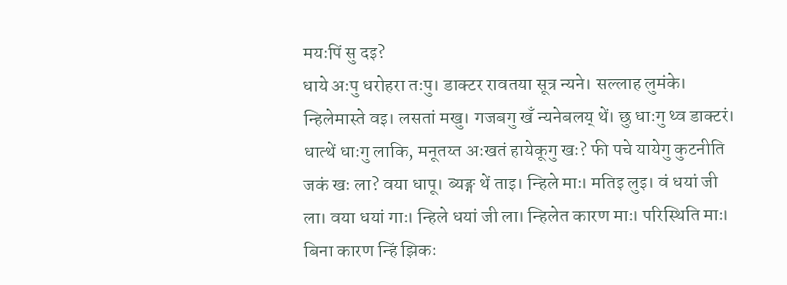मयःपिं सु दइ?
धाये अःपु धरोहरा तःपु। डाक्टर रावतया सूत्र न्यने। सल्लाह लुमंके। न्हिलेमास्ते वइ। लसतां मखु। गजबगु खँ न्यनेबलय् थें। छु धाःगु थ्व डाक्टरं। धात्थें धाःगु लाकि, मनूतय्त अःखतं हायेकूगु खः? फी पचे यायेगु कुटनीति जकं खः ला? वया धापू। ब्यङ्ग थें ताइ। न्हिले माः। मतिइ लुइ। वं धयां जी ला। वया धयां गाः। न्हिले धयां जी ला। न्हिलेत कारण माः। परिस्थिति माः। बिना कारण न्हिं झिकः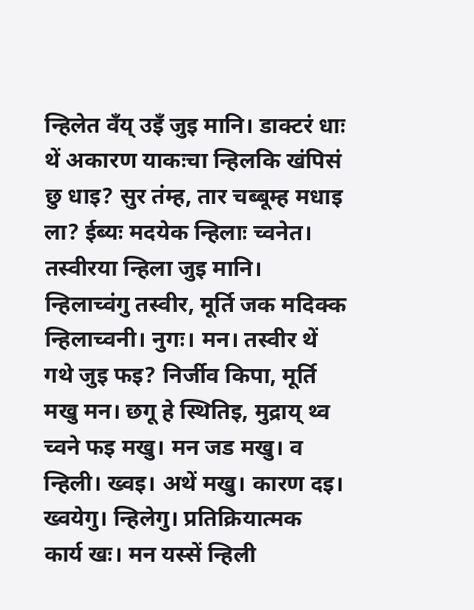न्हिलेत वँय् उइँ जुइ मानि। डाक्टरं धाः थें अकारण याकःचा न्हिलकि खंपिसं छु धाइ? सुर तंम्ह, तार चब्बूम्ह मधाइ ला? ईब्यः मदयेक न्हिलाः च्वनेत। तस्वीरया न्हिला जुइ मानि। न्हिलाच्वंगु तस्वीर, मूर्ति जक मदिक्क न्हिलाच्वनी। नुगः। मन। तस्वीर थें गथे जुइ फइ? निर्जीव किपा, मूर्ति मखु मन। छगू हे स्थितिइ, मुद्राय् थ्व च्वने फइ मखु। मन जड मखु। व न्हिली। ख्वइ। अथें मखु। कारण दइ। ख्वयेगु। न्हिलेगु। प्रतिक्रियात्मक कार्य खः। मन यस्सें न्हिली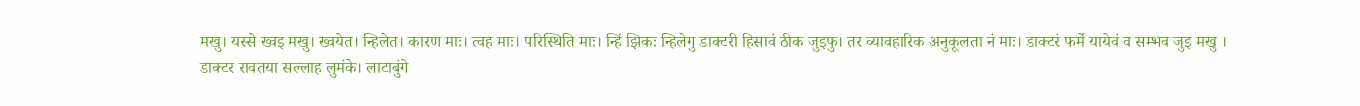मखु। यस्से ख्वइ मखु। ख्वयेत। न्हिलेत। कारण माः। त्वह माः। परिस्थिति माः। न्हिं झिकः न्हिलेगु डाक्टरी हिसावं ठीक जुइफु। तर व्यावहारिक अनुकूलता नं माः। डाक्टरं फर्मे यायेवं व सम्भव जुइ मखु ।
डाक्टर रावतया सल्लाह लुमंके। लाटाबुंगे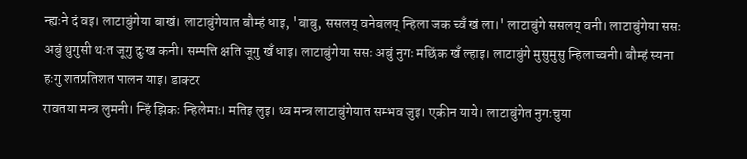न्ह्यःने दं वइ। लाटाबुंगेया बाखं। लाटाबुंगेयात बौम्हं धाइ, 'बाबु, ससलय् वनेबलय् न्हिला जक च्वँ खं ला।' लाटाबुंगे ससलय् वनी। लाटाबुंगेया ससः अबुं थुगुसी थःत जूगु दुःख कनी। सम्पत्ति क्षति जूगु खँ धाइ। लाटाबुंगेया ससः अबुं नुगः मछिंक खँ ल्हाइ। लाटाबुंगे मुसुमुसु न्हिलाच्वनी। बौम्हं स्यना हःगु शतप्रतिशत पालन याइ। डाक्टर
रावतया मन्त्र लुमनी। न्हिं झिकः न्हिलेमाः। मतिइ लुइ। थ्व मन्त्र लाटाबुंगेयात सम्भव जुइ। एकीन याये। लाटाबुंगेत नुगःचुया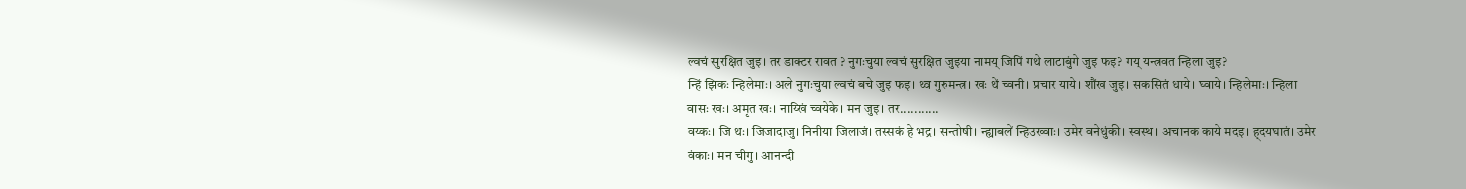ल्वचं सुरक्षित जुइ। तर डाक्टर रावत ? नुगःचुया ल्वचं सुरक्षित जुइया नामय् जिपिं गथे लाटाबुंगे जुइ फइ? गय् यन्त्रवत न्हिला जुइ?
न्हिं झिकः न्हिलेमाः। अले नुगःचुया ल्वचं बचे जुइ फइ। थ्व गुरुमन्त्र। खः थें च्वनी। प्रचार याये। शौंख जुइ। सकसितं धाये। घ्वाये। न्हिलेमाः। न्हिला वासः खः। अमृत खः। नाय्खिं च्वयेके। मन जुइ। तर...........
वय्कः। जि थः। जिजादाजु। निनीया जिलाजं। तस्सकं हे भद्र। सन्तोषी। न्ह्याबलें न्हिउख्वाः। उमेर वनेधुंकी। स्वस्थ। अचानक काये मदइ। ह्दयघातं। उमेर वंकाः। मन चीगु। आनन्दी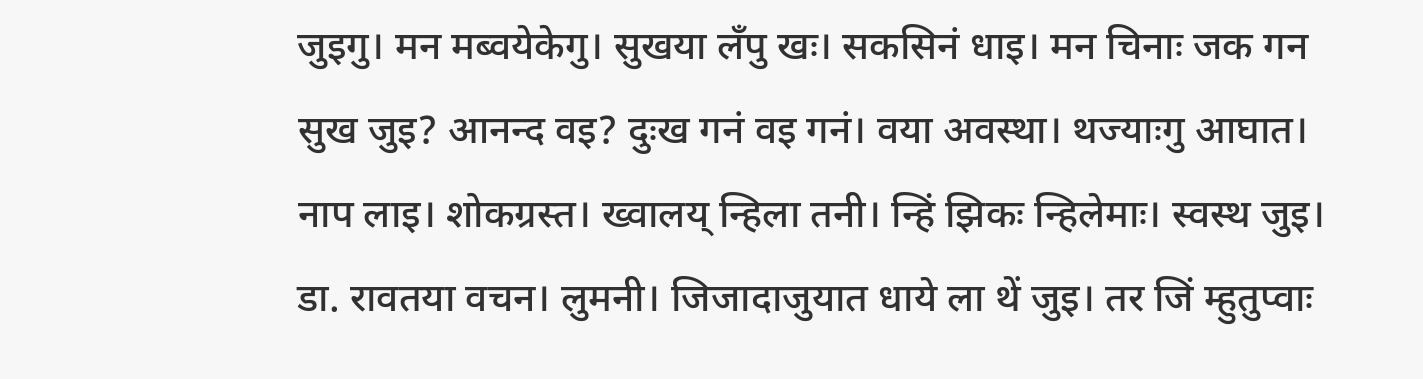जुइगु। मन मब्वयेकेगु। सुखया लँपु खः। सकसिनं धाइ। मन चिनाः जक गन सुख जुइ? आनन्द वइ? दुःख गनं वइ गनं। वया अवस्था। थज्याःगु आघात। नाप लाइ। शोकग्रस्त। ख्वालय् न्हिला तनी। न्हिं झिकः न्हिलेमाः। स्वस्थ जुइ। डा. रावतया वचन। लुमनी। जिजादाजुयात धाये ला थें जुइ। तर जिं म्हुतुप्वाः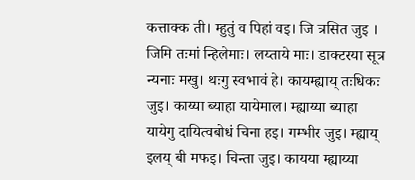कत्ताक्क ती। म्हुतुं व पिहां वइ। जि त्रसित जुइ ।
जिमि तःमां न्हिलेमाः। लय्ताये माः। डाक्टरया सूत्र न्यनाः मखु। थःगु स्वभावं हे। कायम्ह्याय् तःधिकः जुइ। काय्या ब्याहा यायेमाल। म्ह्याय्या ब्याहा यायेगु दायित्वबोधं चिना हइ। गम्भीर जुइ। म्ह्याय् इलय् बी मफइ। चिन्ता जुइ। कायया म्ह्याय्या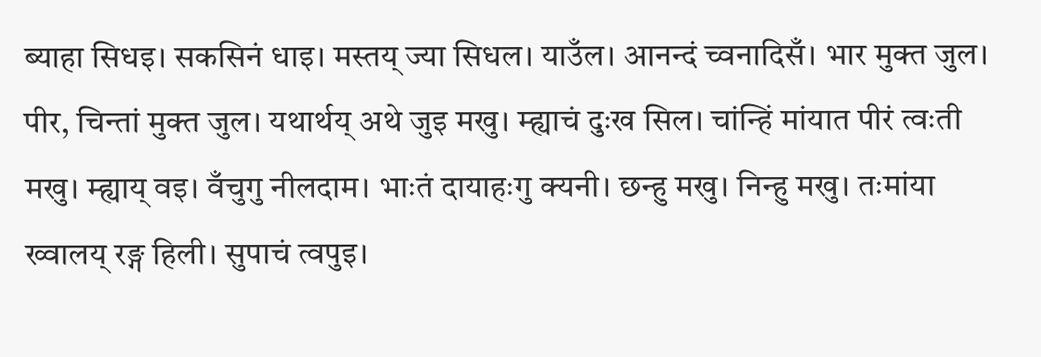ब्याहा सिधइ। सकसिनं धाइ। मस्तय् ज्या सिधल। याउँल। आनन्दं च्वनादिसँ। भार मुक्त जुल। पीर, चिन्तां मुक्त जुल। यथार्थय् अथे जुइ मखु। म्ह्याचं दुःख सिल। चांन्हिं मांयात पीरं त्वःती मखु। म्ह्याय् वइ। वँचुगु नीलदाम। भाःतं दायाहःगु क्यनी। छन्हु मखु। निन्हु मखु। तःमांया ख्वालय् रङ्ग हिली। सुपाचं त्वपुइ।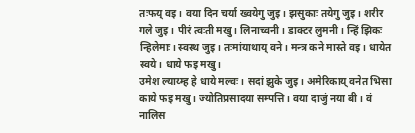तःफय् वइ। वया दिन चर्या ख्वयेगु जुइ। झसुकाः तयेगु जुइ। शरीर गले जुइ। पीरं त्वःती मखु। लिनाच्वनी। डाक्टर लुमनी। न्हिं झिकः न्हिलेमाः। स्वस्थ जुइ। तःमांयाथाय् वने। मन्त्र कने मास्ते वइ। धायेत स्वये। धाये फइ मखु।
उमेश ल्याय्म्ह हे धाये मल्वः। सदां झुके जुइ। अमेरिकाय् वनेत भिसा काये फइ मखु। ज्योतिप्रसादया सम्पत्ति। वया दाजुं नया बी। वं नालिस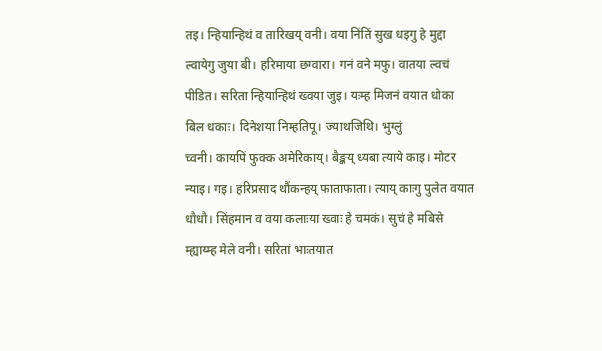तइ। न्हियान्हिथं व तारिखय् वनी। वया निंतिं सुख धइगु हे मुद्दा ल्वायेगु जुया बी। हरिमाया छग्वारा। गनं वने मफु। वातया ल्वचं पीडित। सरिता न्हियान्हिथं ख्वया जुइ। यःम्ह मिजनं वयात धोका बिल धकाः। दिनेशया निम्हतिपू। ज्याथजिथि। भुग्लुं
च्वनी। कायपिं फुक्क अमेरिकाय्। बैङ्कय् ध्यबा त्याये काइ। मोटर न्याइ। गइ। हरिप्रसाद थौंकन्हय् फाताफाता। त्याय् काःगु पुलेत वयात धौधौ। सिंहमान व वया कलाःया ख्वाः हे चमकं। सुचं हे मबिसे म्ह्याय्म्ह मेले वनी। सरितां भाःतयात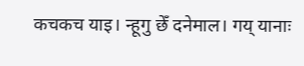कचकच याइ। न्हूगु छेँ दनेमाल। गय् यानाः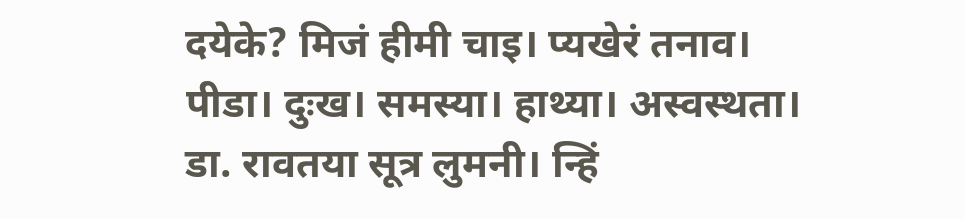दयेके? मिजं हीमी चाइ। प्यखेरं तनाव। पीडा। दुःख। समस्या। हाथ्या। अस्वस्थता। डा. रावतया सूत्र लुमनी। न्हिं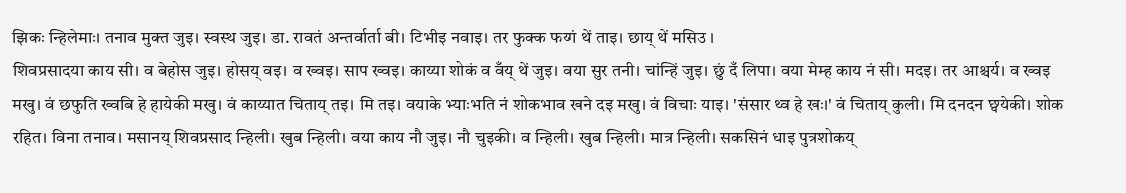झिकः न्हिलेमाः। तनाव मुक्त जुइ। स्वस्थ जुइ। डा. रावतं अन्तर्वार्ता बी। टिभीइ नवाइ। तर फुक्क फय्गं थें ताइ। छाय् थें मसिउ ।
शिवप्रसादया काय सी। व बेहोस जुइ। होसय् वइ। व ख्वइ। साप ख्वइ। काय्या शोकं व वँय् थें जुइ। वया सुर तनी। चांन्हिं जुइ। छुं दँ लिपा। वया मेम्ह काय नं सी। मदइ। तर आश्चर्य। व ख्वइ मखु। वं छफुति ख्वबि हे हायेकी मखु। वं काय्यात चिताय् तइ। मि तइ। वयाके भ्याःभति नं शोकभाव खने दइ मखु। वं विचाः याइ। 'संसार थ्व हे खः।' वं चिताय् कुली। मि दनदन छ्वयेकी। शोक रहित। विना तनाव। मसानय् शिवप्रसाद न्हिली। खुब न्हिली। वया काय नौ जुइ। नौ चुइकी। व न्हिली। खुब न्हिली। मात्र न्हिली। सकसिनं धाइ पुत्रशोकय्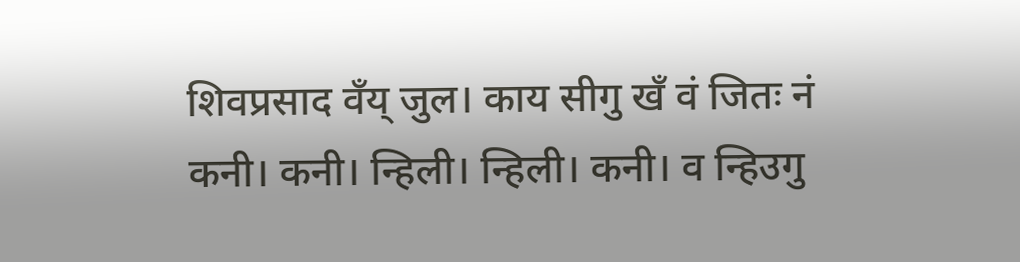शिवप्रसाद वँय् जुल। काय सीगु खँ वं जितः नं कनी। कनी। न्हिली। न्हिली। कनी। व न्हिउगु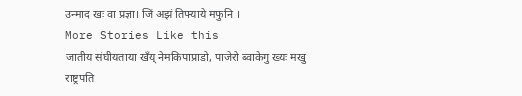उन्माद खः वा प्रज्ञा। जिं अझं तिफ्याये मफुनि ।
More Stories Like this
जातीय संघीयताया खँय् नेमकिपाप्राडो, पाजेरो ब्वाकेगु ख्यः मखु
राष्ट्रपति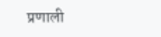प्रणाली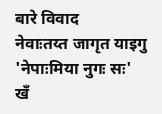बारे विवाद
नेवाःतय्त जागृत याइगु 'नेपाःमिया नुगः सः'
खँ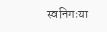स्वनिगःया